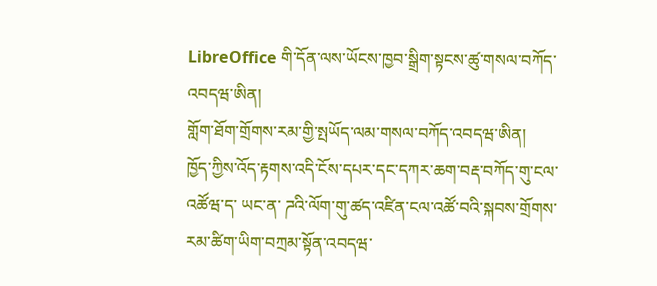LibreOffice གི་དོན་ལས་ཡོངས་ཁྱབ་སྒྲིག་སྟངས་ཚུ་གསལ་བཀོད་འབདཝ་ཨིན།
གློག་ཐོག་གྲོགས་རམ་གྱི་སྤཡོད་ལམ་གསལ་བཀོད་འབདཝ་ཨིན།
ཁྱོད་ཀྱིས་འོད་རྟགས་འདི་ངོས་དཔར་དང་དཀར་ཆག་བརྡ་བཀོད་གུ་ངལ་འཚོཝ་ད་ ཡང་ན་ ཌའི་ལོག་གུ་ཚད་འཛིན་ངལ་འཚོ་བའི་སྐབས་གྲོགས་རམ་ཚིག་ཡིག་བཀྲམ་སྟོན་འབདཝ་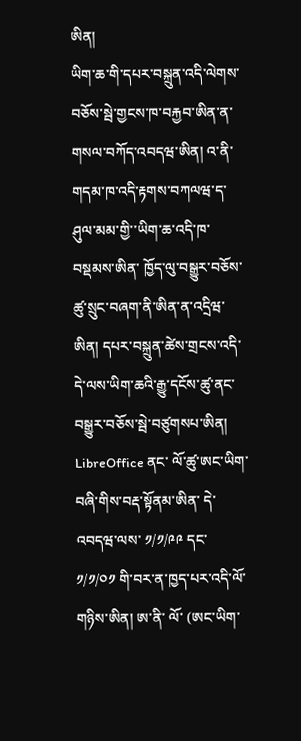ཨིན།
ཡིག་ཆ་གི་དཔར་བསྐྲུན་འདི་ལེགས་བཅོས་སྦེ་གྱངས་ཁ་བརྐྱབ་ཨིན་ན་གསལ་བཀོད་འབདཝ་ཨིན། འ་ནི་གདམ་ཁ་འདི་རྟགས་བཀལཝ་ད་ ཤུལ་མམ་གྱི་་ཡིག་ཆ་འདི་ཁ་བསྡམས་ཨིན་ ཁྱོད་ལུ་བསྒྱུར་བཅོས་ཚུ་སྲུང་བཞག་ནི་ཨིན་ན་འདྲིཝ་ཨིན། དཔར་བསྐྲུན་ཚེས་གྲངས་འདི་དེ་ལས་ཡིག་ཆའི་རྒྱུ་དངོས་ཚུ་ནང་བསྒྱུར་བཅོས་སྦེ་བཙུགསཔ་ཨིན།
LibreOffice ནང་ ལོ་ཚུ་ཨང་ཡིག་བཞི་གིས་བརྡ་སྟོནམ་ཨིན་ དེ་འབདཝ་ལས་ ༡/༡/༩༩ དང་ ༡/༡/༠༡ གི་བར་ན་ཁྱད་པར་འདི་ལོ་གཉིས་ཨིན། ཨ་ནི་ ལོ་ (ཨང་ཡིག་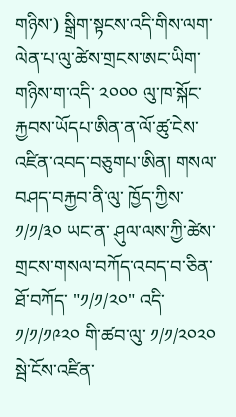གཉིས་) སྒྲིག་སྟངས་འདི་གིས་ལག་ལེན་པ་ལུ་ཚེས་གྲངས་ཨང་ཡིག་གཉིས་ག་འདི་ ༢༠༠༠ ལུ་ཁ་སྐོང་རྐྱབས་ཡོདཔ་ཨིན་ན་ལོ་ཚུ་ངེས་འཛིན་འབད་བཅུགཔ་ཨིན། གསལ་བཤད་བརྐྱབ་ནི་ལུ་ ཁྱོད་ཀྱིས་ ༡/༡/༣༠ ཡང་ན་ ཤུལ་ལས་ཀྱི་ཚེས་གྲངས་གསལ་བཀོད་འབད་བ་ཅིན་ ཐོ་བཀོད་ "༡/༡/༢༠" འདི་ ༡/༡/༡༩༢༠ གི་ཚབ་ལུ་ ༡/༡/༢༠༢༠ སྦེ་ངོས་འཛིན་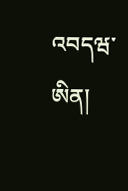འབདཝ་ཨིན།